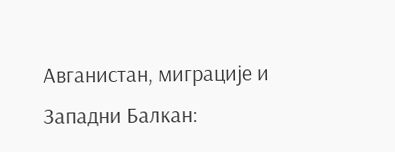Авганистан, миграције и Западни Балкан: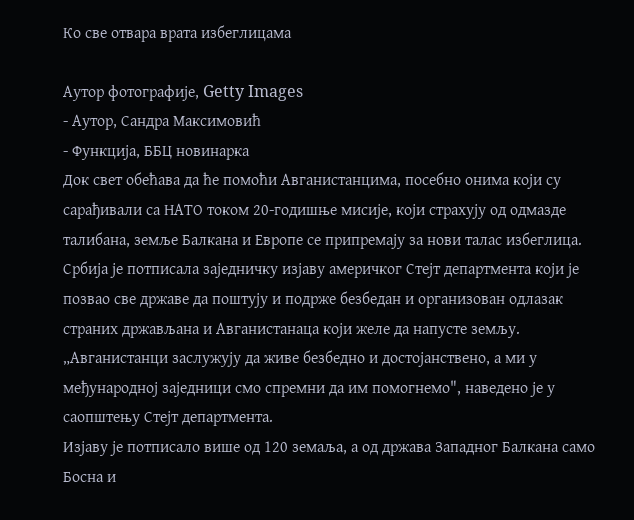Ко све отвара врата избеглицама

Аутор фотографије, Getty Images
- Аутор, Сандра Максимовић
- Функција, ББЦ новинарка
Док свет обећава да ће помоћи Авганистанцима, посебно онима који су сарађивали са НАТО током 20-годишње мисије, који страхују од одмазде талибана, земље Балкана и Европе се припремају за нови талас избеглица.
Србија је потписала заједничку изјаву америчког Стејт департмента који је позвао све државе да поштују и подрже безбедан и организован одлазак страних држављана и Авганистанаца који желе да напусте земљу.
„Авганистанци заслужују да живе безбедно и достојанствено, а ми у међународној заједници смо спремни да им помогнемо", наведено је у саопштењу Стејт департмента.
Изјаву је потписало више од 120 земаља, а од држава Западног Балкана само Босна и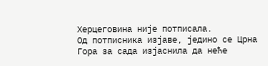Херцеговина није потписала.
Од потписника изјаве, једино се Црна Гора за сада изјаснила да неће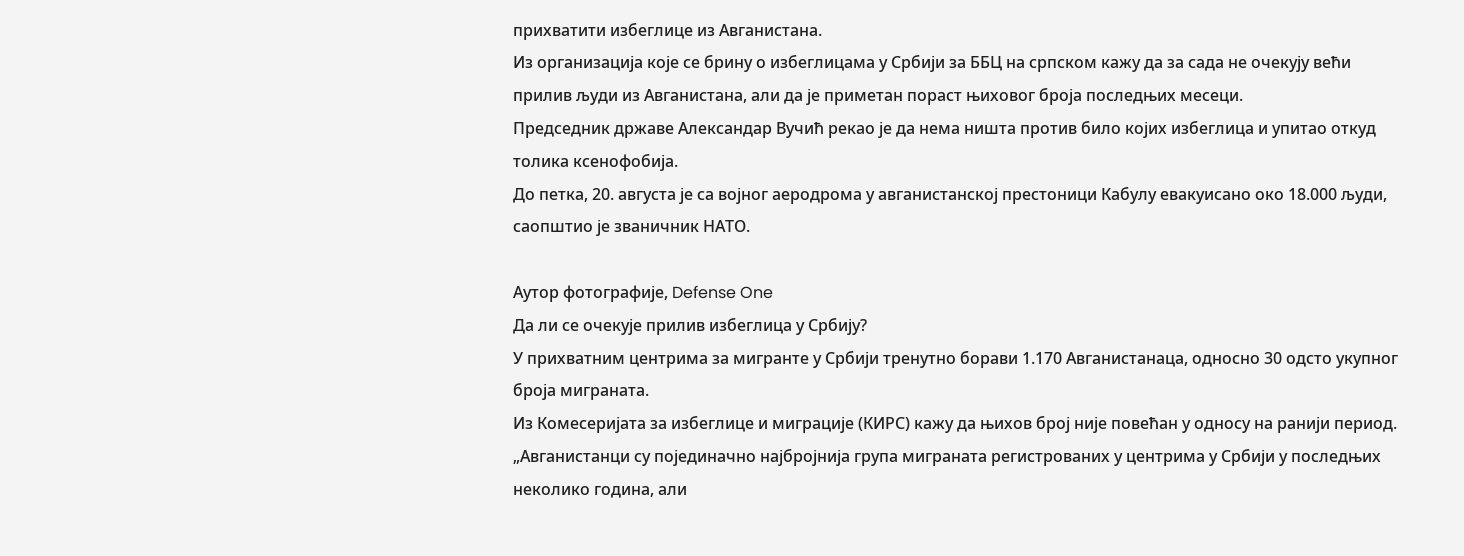прихватити избеглице из Авганистана.
Из организација које се брину о избеглицама у Србији за ББЦ на српском кажу да за сада не очекују већи прилив људи из Авганистана, али да је приметан пораст њиховог броја последњих месеци.
Председник државе Александар Вучић рекао је да нема ништа против било којих избеглица и упитао откуд толика ксенофобија.
До петка, 20. августа је са војног аеродрома у авганистанској престоници Кабулу евакуисано око 18.000 људи, саопштио је званичник НАТО.

Аутор фотографије, Defense One
Да ли се очекује прилив избеглица у Србију?
У прихватним центрима за мигранте у Србији тренутно борави 1.170 Авганистанаца, односно 30 одсто укупног броја миграната.
Из Комесеријата за избеглице и миграције (КИРС) кажу да њихов број није повећан у односу на ранији период.
„Авганистанци су појединачно најбројнија група миграната регистрованих у центрима у Србији у последњих неколико година, али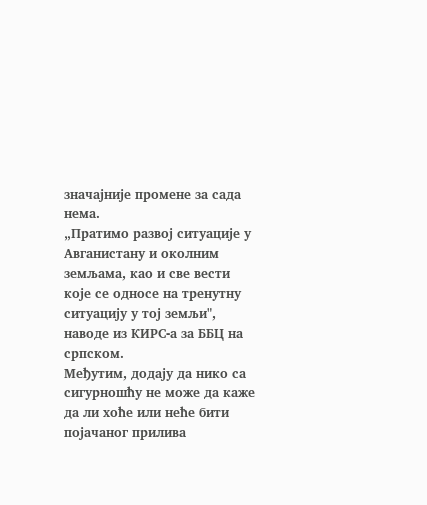значајније промене за сада нема.
„Пратимо развој ситуације у Авганистану и околним земљама, као и све вести које се односе на тренутну ситуацију у тој земљи", наводе из КИРС-а за ББЦ на српском.
Међутим, додају да нико са сигурношћу не може да каже да ли хоће или неће бити појачаног прилива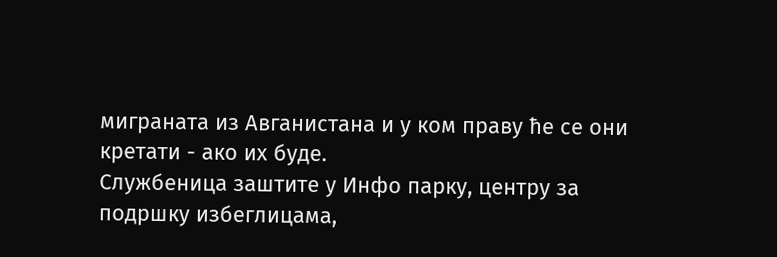миграната из Авганистана и у ком праву ће се они кретати - ако их буде.
Службеница заштите у Инфо парку, центру за подршку избеглицама,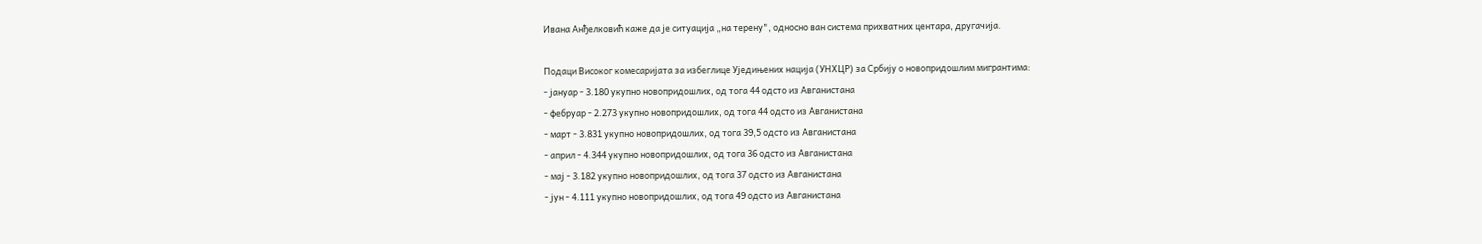Ивана Анђелковић каже да је ситуација „на терену", односно ван система прихватних центара, другачија.

Подаци Високог комесаријата за избеглице Уједињених нација (УНХЦР) за Србију о новопридошлим мигрантима:
- јануар - 3.180 укупно новопридошлих, од тога 44 одсто из Авганистана
- фебруар - 2.273 укупно новопридошлих, од тога 44 одсто из Авганистана
- март - 3.831 укупно новопридошлих, од тога 39,5 одсто из Авганистана
- април - 4.344 укупно новопридошлих, од тога 36 одсто из Авганистана
- мај - 3.182 укупно новопридошлих, од тога 37 одсто из Авганистана
- јун - 4.111 укупно новопридошлих, од тога 49 одсто из Авганистана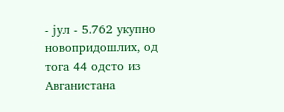- јул - 5.762 укупно новопридошлих, од тога 44 одсто из Авганистана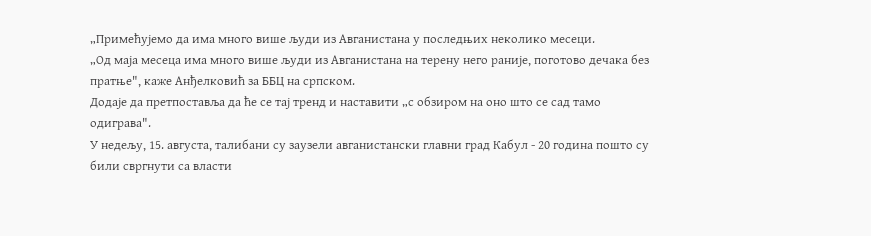„Примећујемо да има много више људи из Авганистана у последњих неколико месеци.
„Од маја месеца има много више људи из Авганистана на терену него раније, поготово дечака без пратње", каже Анђелковић за ББЦ на српском.
Додаје да претпоставља да ће се тај тренд и наставити „с обзиром на оно што се сад тамо одиграва".
У недељу, 15. августа, талибани су заузели авганистански главни град Кабул - 20 година пошто су били свргнути са власти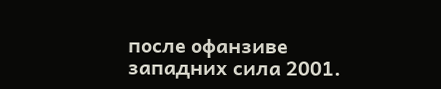после офанзиве западних сила 2001.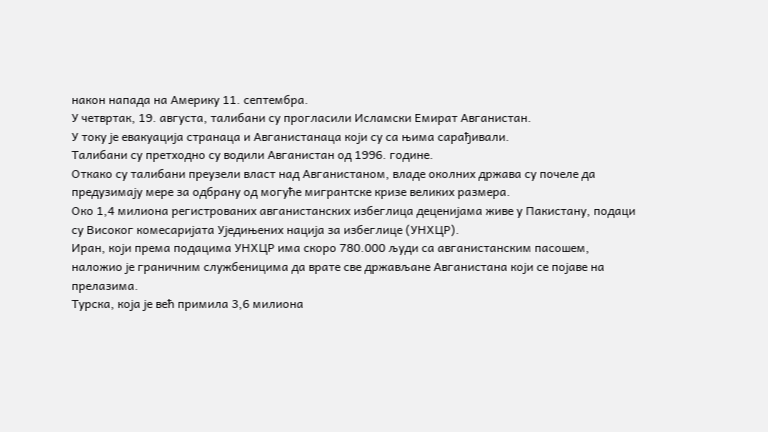након напада на Америку 11. септембра.
У четвртак, 19. августа, талибани су прогласили Исламски Емират Авганистан.
У току је евакуација странаца и Авганистанаца који су са њима сарађивали.
Талибани су претходно су водили Авганистан од 1996. године.
Откако су талибани преузели власт над Авганистаном, владе околних држава су почеле да предузимају мере за одбрану од могуће мигрантске кризе великих размера.
Око 1,4 милиона регистрованих авганистанских избеглица деценијама живе у Пакистану, подаци су Високог комесаријата Уједињених нација за избеглице (УНХЦР).
Иран, који према подацима УНХЦР има скоро 780.000 људи са авганистанским пасошем, наложио је граничним службеницима да врате све држављане Авганистана који се појаве на прелазима.
Турска, која је већ примила 3,6 милиона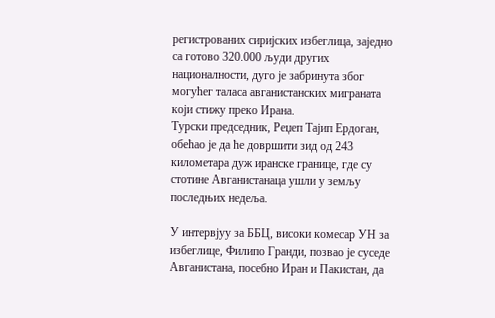регистрованих сиријских избеглица, заједно са готово 320.000 људи других националности, дуго је забринута због могућег таласа авганистанских миграната који стижу преко Ирана.
Турски председник, Реџеп Тајип Ердоган, обећао је да ће довршити зид од 243 километара дуж иранске границе, где су стотине Авганистанаца ушли у земљу последњих недеља.

У интервјуу за ББЦ, високи комесар УН за избеглице, Филипо Гранди, позвао је суседе Авганистана, посебно Иран и Пакистан, да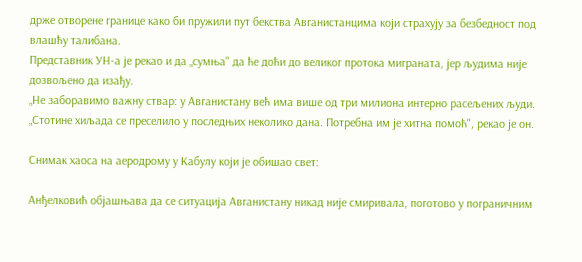држе отворене границе како би пружили пут бекства Авганистанцима који страхују за безбедност под влашћу талибана.
Представник УН-а је рекао и да „сумња" да ће доћи до великог протока миграната, јер људима није дозвољено да изађу.
„Не заборавимо важну ствар: у Авганистану већ има више од три милиона интерно расељених људи.
„Стотине хиљада се преселило у последњих неколико дана. Потребна им је хитна помоћ", рекао је он.

Снимак хаоса на аеродрому у Кабулу који је обишао свет:

Анђелковић објашњава да се ситуација Авганистану никад није смиривала, поготово у пограничним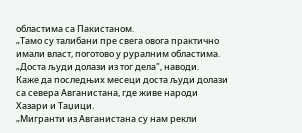областима са Пакистаном.
„Тамо су талибани пре свега овога практично имали власт, поготово у руралним областима.
„Доста људи долази из тог дела", наводи.
Каже да последњих месеци доста људи долази са севера Авганистана, где живе народи Хазари и Таџици.
„Мигранти из Авганистана су нам рекли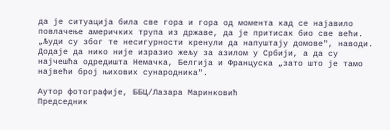да је ситуација била све гора и гора од момента кад се најавило повлачење америчких трупа из државе, да је притисак био све већи.
„Људи су због те несигурности кренули да напуштају домове", наводи.
Додаје да нико није изразио жељу за азилом у Србији, а да су најчешћа одредишта Немачка, Белгија и Француска „зато што је тамо највећи број њихових сународника".

Аутор фотографије, ББЦ/Лазара Маринковић
Председник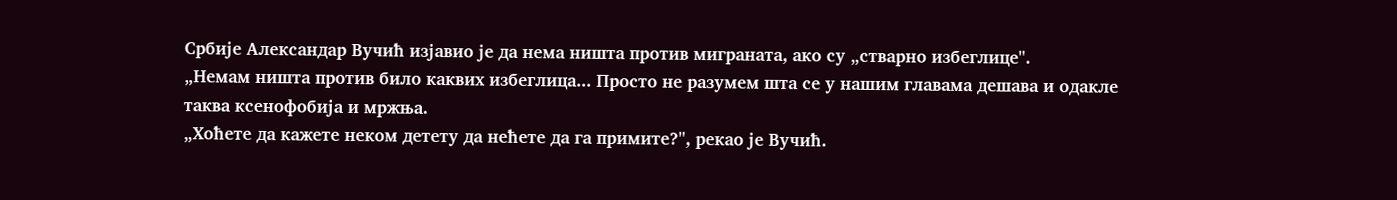Србије Александар Вучић изјавио је да нема ништа против миграната, ако су „стварно избеглице".
„Немам ништа против било каквих избеглица... Просто не разумем шта се у нашим главама дешава и одакле таква ксенофобија и мржња.
„Хоћете да кажете неком детету да нећете да га примите?", рекао је Вучић.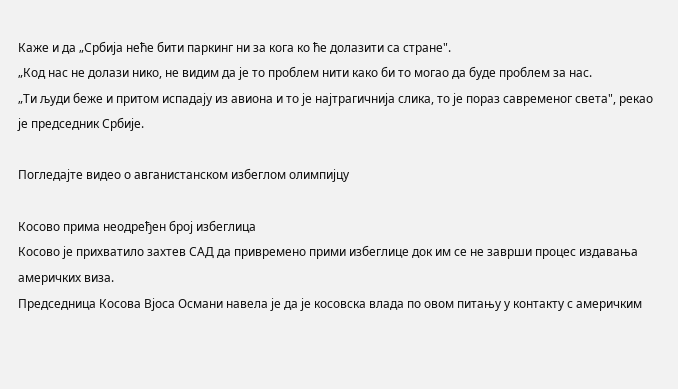Каже и да „Србија неће бити паркинг ни за кога ко ће долазити са стране".
„Код нас не долази нико, не видим да је то проблем нити како би то могао да буде проблем за нас.
„Ти људи беже и притом испадају из авиона и то је најтрагичнија слика, то је пораз савременог света", рекао је председник Србије.

Погледајте видео о авганистанском избеглом олимпијцу

Косово прима неодређен број избеглица
Косово је прихватило захтев САД да привремено прими избеглице док им се не заврши процес издавања америчких виза.
Председница Косова Вјоса Османи навела је да је косовска влада по овом питању у контакту с америчким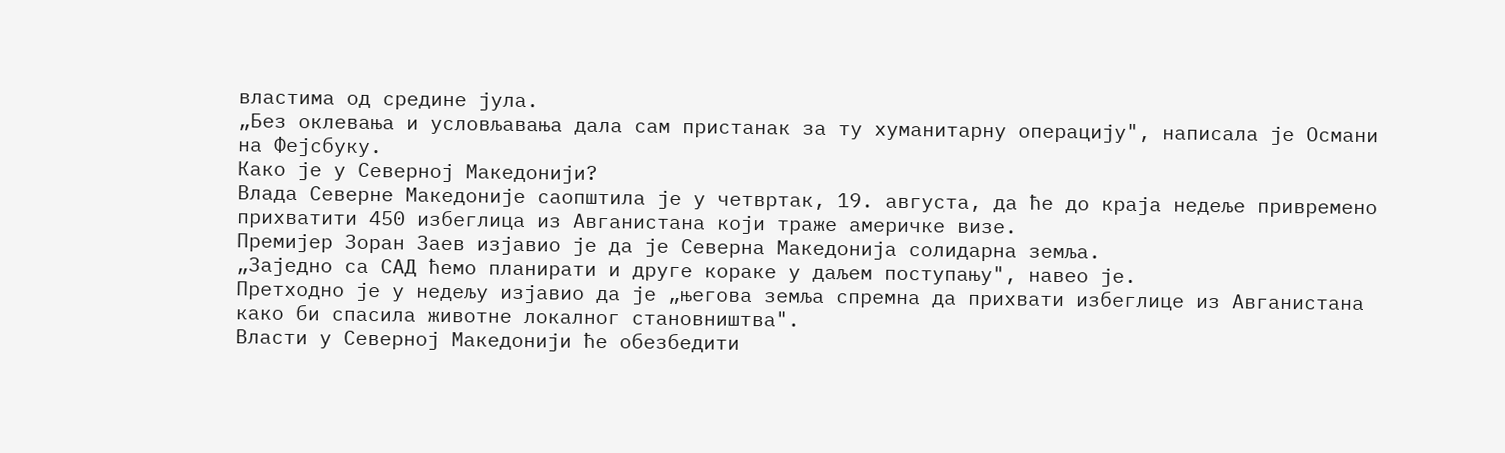властима од средине јула.
„Без оклевања и условљавања дала сам пристанак за ту хуманитарну операцију", написала је Османи на Фејсбуку.
Како је у Северној Македонији?
Влада Северне Македоније саопштила је у четвртак, 19. августа, да ће до краја недеље привремено прихватити 450 избеглица из Авганистана који траже америчке визе.
Премијер Зоран Заев изјавио је да је Северна Македонија солидарна земља.
„Заједно са САД ћемо планирати и друге кораке у даљем поступању", навео је.
Претходно је у недељу изјавио да је „његова земља спремна да прихвати избеглице из Авганистана како би спасила животне локалног становништва".
Власти у Северној Македонији ће обезбедити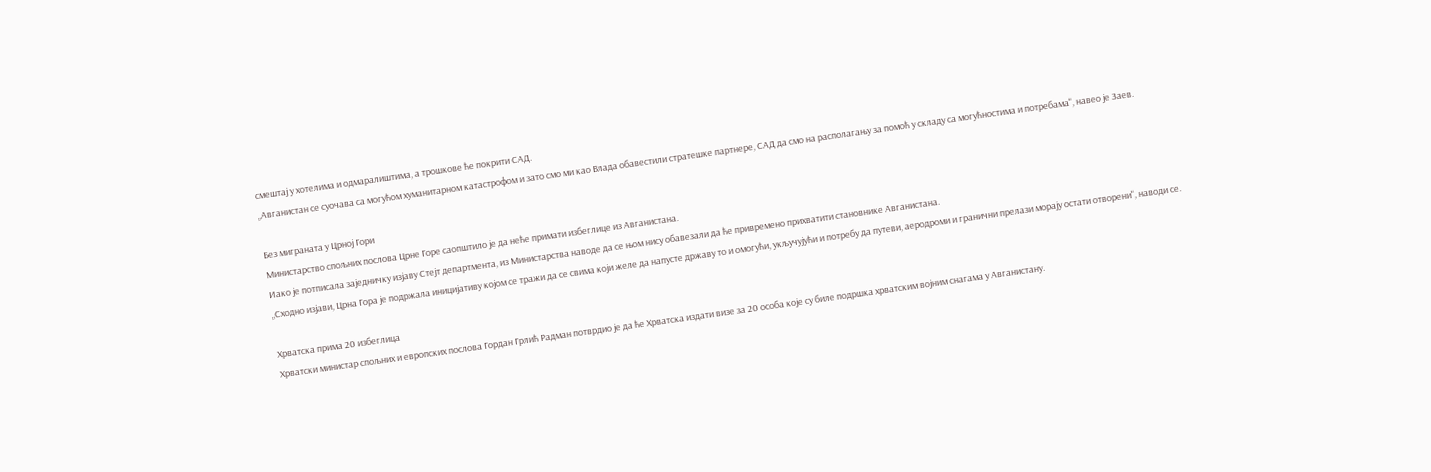смештај у хотелима и одмаралиштима, а трошкове ће покрити САД.
„Авганистан се суочава са могућом хуманитарном катастрофом и зато смо ми као Влада обавестили стратешке партнере, САД да смо на располагању за помоћ у складу са могућностима и потребама", навео је Заев.

Без миграната у Црној Гори
Министарство спољних послова Црне Горе саопштило је да неће примати избеглице из Авганистана.
Иако је потписала заједничку изјаву Стејт департмента, из Министарства наводе да се њом нису обавезали да ће привремено прихватити становнике Авганистана.
„Сходно изјави, Црна Гора је подржала иницијативу којом се тражи да се свима који желе да напусте државу то и омогући, укључујући и потребу да путеви, аеродроми и гранични прелази морају остати отворени", наводи се.

Хрватска прима 20 избеглица
Хрватски министар спољних и европских послова Гордан Грлић Радман потврдио је да ће Хрватска издати визе за 20 особа које су биле подршка хрватским војним снагама у Авганистану.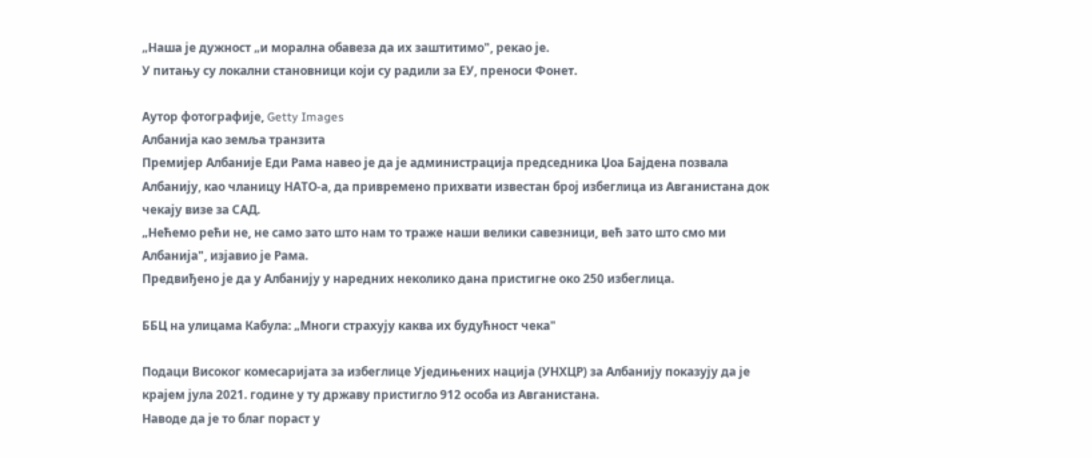„Наша је дужност „и морална обавеза да их заштитимо", рекао је.
У питању су локални становници који су радили за ЕУ, преноси Фонет.

Аутор фотографије, Getty Images
Албанија као земља транзита
Премијер Албаније Еди Рама навео је да је администрација председника Џоа Бајдена позвала Албанију, као чланицу НАТО-а, да привремено прихвати известан број избеглица из Авганистана док чекају визе за САД.
„Нећемо рећи не, не само зато што нам то траже наши велики савезници, већ зато што смо ми Албанија", изјавио је Рама.
Предвиђено је да у Албанију у наредних неколико дана пристигне око 250 избеглица.

ББЦ на улицама Кабула: „Многи страхују каква их будућност чека"

Подаци Високог комесаријата за избеглице Уједињених нација (УНХЦР) за Албанију показују да је крајем јула 2021. године у ту државу пристигло 912 особа из Авганистана.
Наводе да је то благ пораст у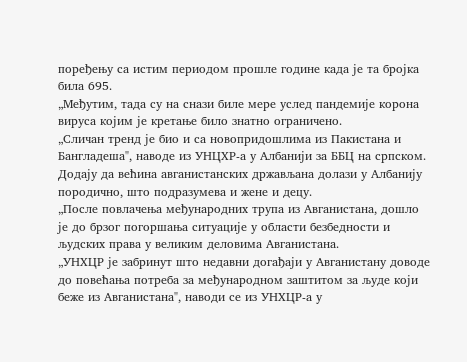поређењу са истим периодом прошле године када је та бројка била 695.
„Међутим, тада су на снази биле мере услед пандемије корона вируса којим је кретање било знатно ограничено.
„Сличан тренд је био и са новопридошлима из Пакистана и Бангладеша", наводе из УНЦХР-а у Албанији за ББЦ на српском.
Додају да већина авганистанских држављана долази у Албанију породично, што подразумева и жене и децу.
„После повлачења међународних трупа из Авганистана, дошло је до брзог погоршања ситуације у области безбедности и људских права у великим деловима Авганистана.
„УНХЦР је забринут што недавни догађаји у Авганистану доводе до повећања потреба за међународном заштитом за људе који беже из Авганистана", наводи се из УНХЦР-а у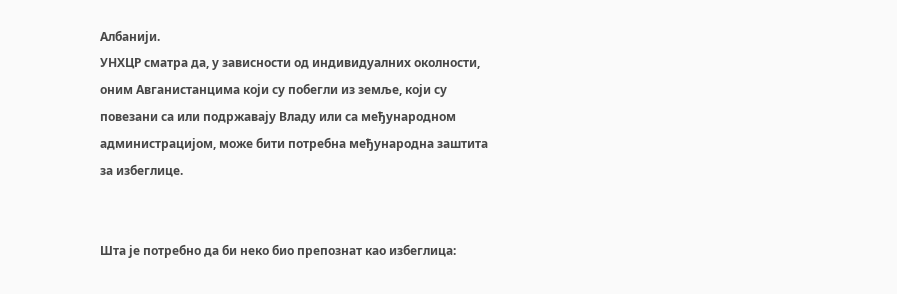Албанији.
УНХЦР сматра да, у зависности од индивидуалних околности, оним Авганистанцима који су побегли из земље, који су повезани са или подржавају Владу или са међународном администрацијом, може бити потребна међународна заштита за избеглице.


Шта је потребно да би неко био препознат као избеглица: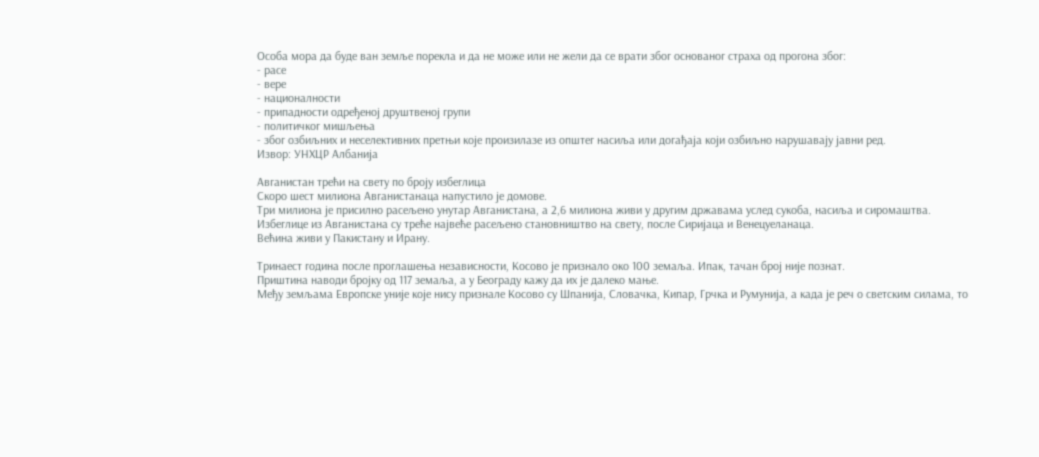Особа мора да буде ван земље порекла и да не може или не жели да се врати због основаног страха од прогона због:
- расе
- вере
- националности
- припадности одређеној друштвеној групи
- политичког мишљења
- због озбиљних и неселективних претњи које произилазе из општег насиља или догађаја који озбиљно нарушавају јавни ред.
Извор: УНХЦР Албанија

Авганистан трећи на свету по броју избеглица
Скоро шест милиона Авганистанаца напустило је домове.
Три милиона је присилно расељено унутар Авганистана, а 2,6 милиона живи у другим државама услед сукоба, насиља и сиромаштва.
Избеглице из Авганистана су треће највеће расељено становништво на свету, после Сиријаца и Венецуеланаца.
Већина живи у Пакистану и Ирану.

Тринаест година после проглашења независности, Косово је признало око 100 земаља. Ипак, тачан број није познат.
Приштина наводи бројку од 117 земаља, а у Београду кажу да их је далеко мање.
Међу земљама Европске уније које нису признале Косово су Шпанија, Словачка, Кипар, Грчка и Румунија, а када је реч о светским силама, то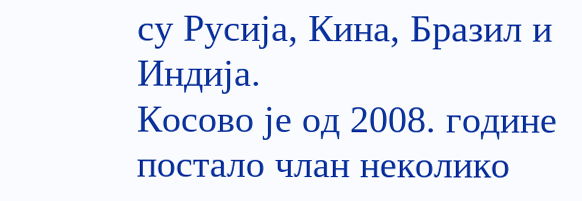су Русија, Кина, Бразил и Индија.
Косово је од 2008. године постало члан неколико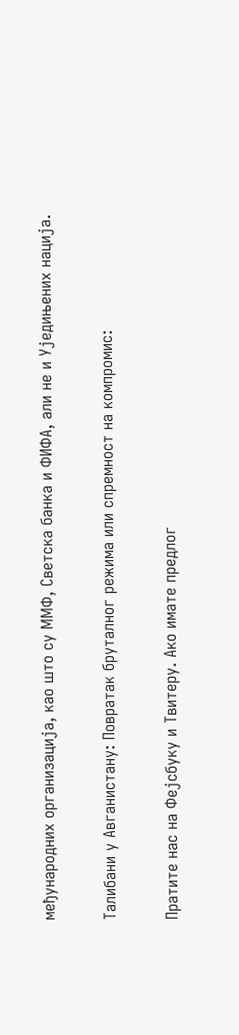међународних организација, као што су ММФ, Светска банка и ФИФА, али не и Уједињених нација.

Талибани у Авганистану: Повратак бруталног режима или спремност на компромис:

Пратите нас на Фејсбуку и Твитеру. Ако имате предлог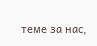теме за нас,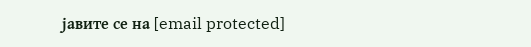јавите се на [email protected]